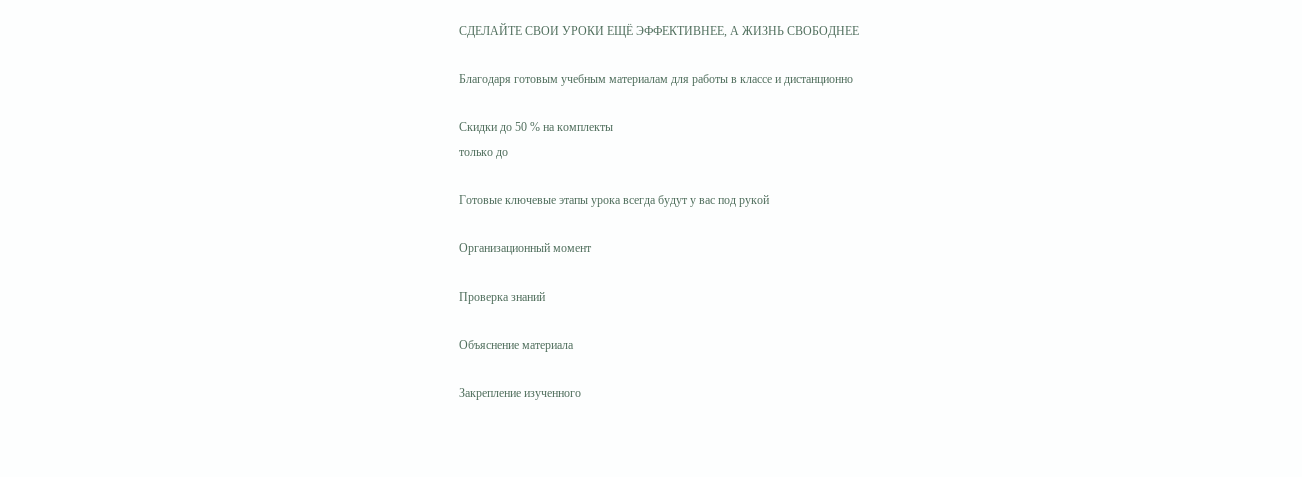СДЕЛАЙТЕ СВОИ УРОКИ ЕЩЁ ЭФФЕКТИВНЕЕ, А ЖИЗНЬ СВОБОДНЕЕ

Благодаря готовым учебным материалам для работы в классе и дистанционно

Скидки до 50 % на комплекты
только до

Готовые ключевые этапы урока всегда будут у вас под рукой

Организационный момент

Проверка знаний

Объяснение материала

Закрепление изученного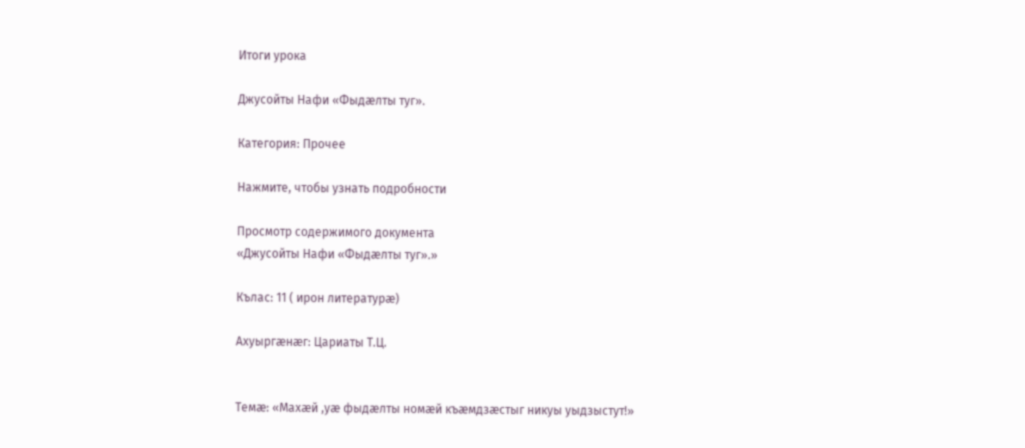Итоги урока

Джусойты Нафи «Фыдæлты туг».

Категория: Прочее

Нажмите, чтобы узнать подробности

Просмотр содержимого документа
«Джусойты Нафи «Фыдæлты туг».»

Кълас: 11 ( ирон литературæ)

Ахуыргæнæг: Цариаты Т.Ц.


Темæ: «Махæй ,уæ фыдæлты номæй къæмдзæстыг никуы уыдзыстут!»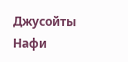Джусойты Нафи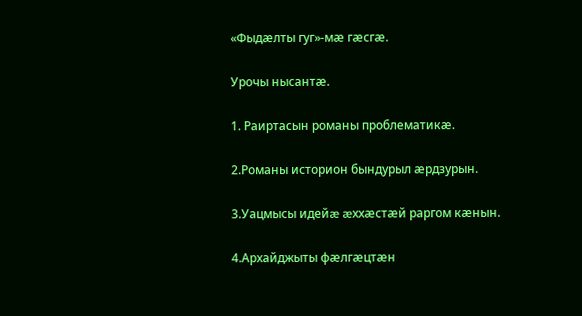«Фыдæлты гуг»-мæ гæсгæ.

Урочы нысантæ.

1. Раиртасын романы проблематикæ.

2.Романы историон бындурыл æрдзурын.

3.Уацмысы идейæ æххæстæй раргом кæнын.

4.Архайджыты фæлгæцтæн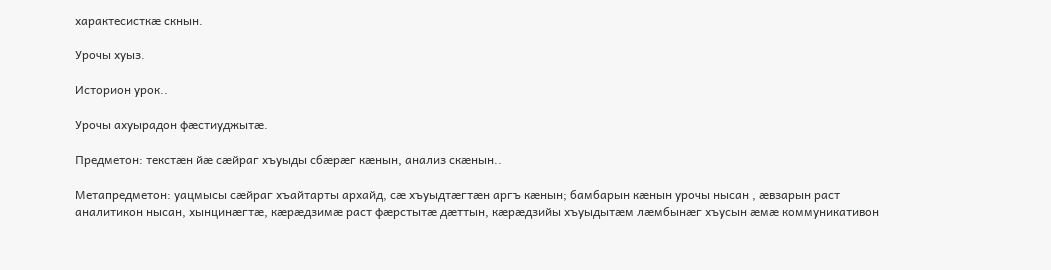характесисткæ скнын.

Урочы хуыз.

Историон урок..

Урочы ахуырадон фæстиуджытæ.

Предметон: текстæн йæ сæйраг хъуыды сбæрæг кæнын, анализ скæнын..

Метапредметон: уацмысы сæйраг хъайтарты архайд, сæ хъуыдтæгтæн аргъ кæнын; бамбарын кæнын урочы нысан , æвзарын раст аналитикон нысан, хынцинæгтæ, кæрæдзимæ раст фæрстытæ дæттын, кæрæдзийы хъуыдытæм лæмбынæг хъусын æмæ коммуникативон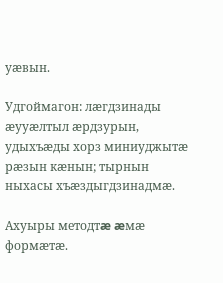уæвын.

Удгоймагон: лæгдзинады æууæлтыл æрдзурын, удыхъæды хорз миниуджытæ рæзын кæнын; тырнын ныхасы хъæздыгдзинадмæ.

Ахуыры методтæ æмæ формæтæ.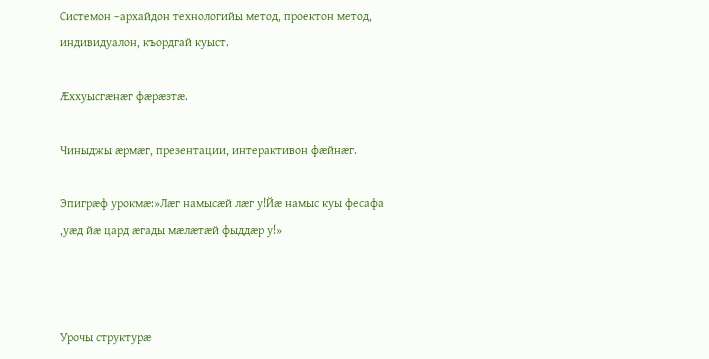Системон –архайдон технологийы метод, проектон метод, индивидуалон, къордгай куыст.

Æххуысгæнæг фæрæзтæ.

Чиныджы æрмæг, презентации, интерактивон фæйнæг.

Эпигрæф урокмæ:»Лæг намысæй лæг у!Йæ намыс куы фесафа ,уæд йæ цард æгады мæлæтæй фыддæр у!»



Урочы структурæ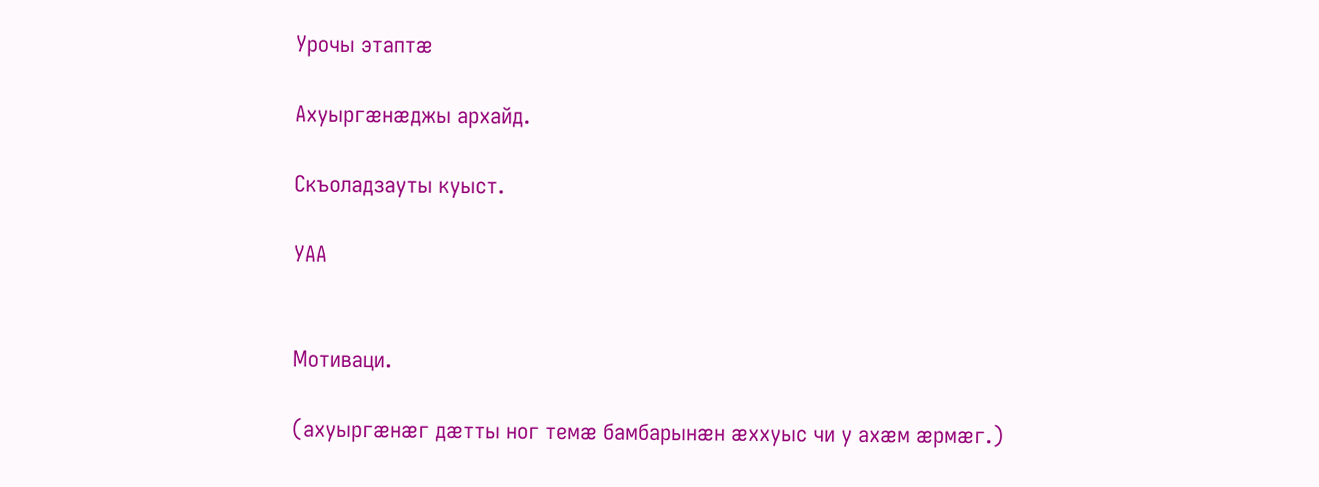Урочы этаптæ

Ахуыргæнæджы архайд.

Скъоладзауты куыст.

УАА


Мотиваци.

(ахуыргæнæг дæтты ног темæ бамбарынæн æххуыс чи у ахæм æрмæг.)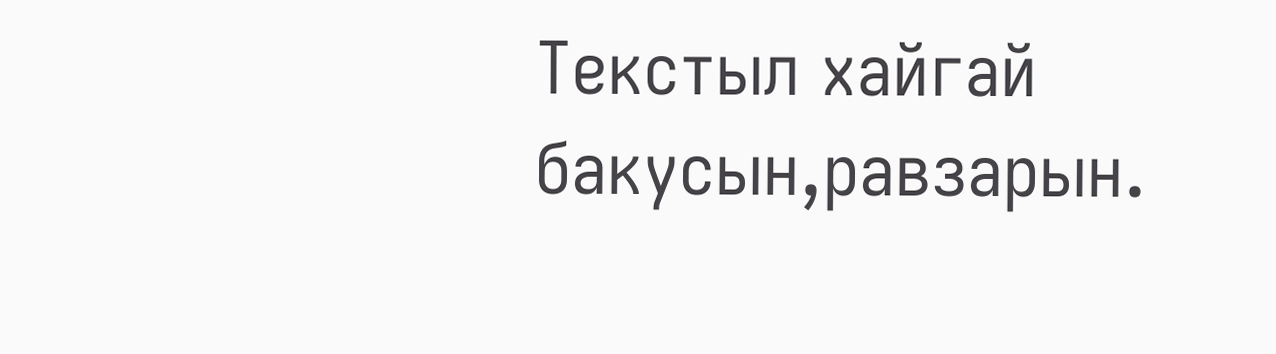Текстыл хайгай бакусын,равзарын.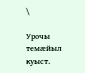\

Урочы темæйыл куыст.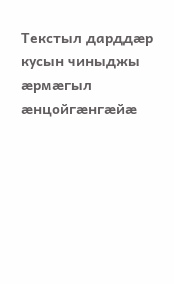Текстыл дарддæр кусын чиныджы æрмæгыл æнцойгæнгæйæ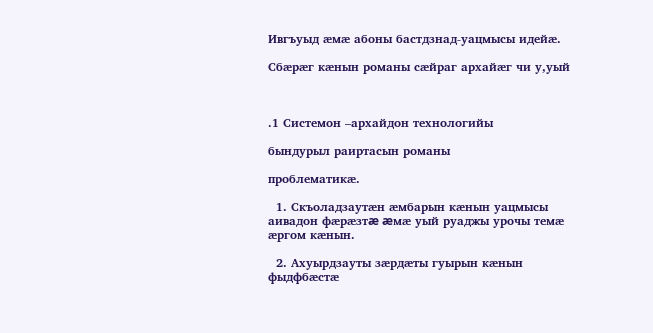Ивгъуыд æмæ абоны бастдзнад-уацмысы идейæ.

Сбæрæг кæнын романы сæйраг архайæг чи у,уый



.1 Системон –архайдон технологийы

бындурыл раиртасын романы

проблематикæ.

  1. Скъоладзаутæн æмбарын кæнын уацмысы аивадон фæрæзтæ æмæ уый руаджы урочы темæ æргом кæнын.

  2. Ахуырдзауты зæрдæты гуырын кæнын фыдфбæстæ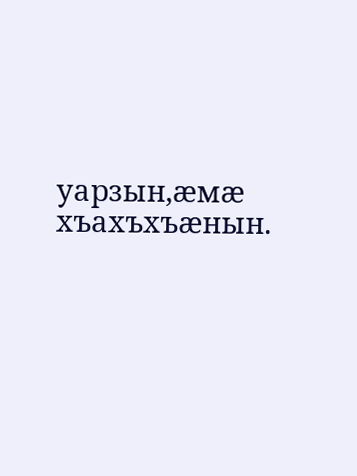уарзын,æмæ хъахъхъæнын.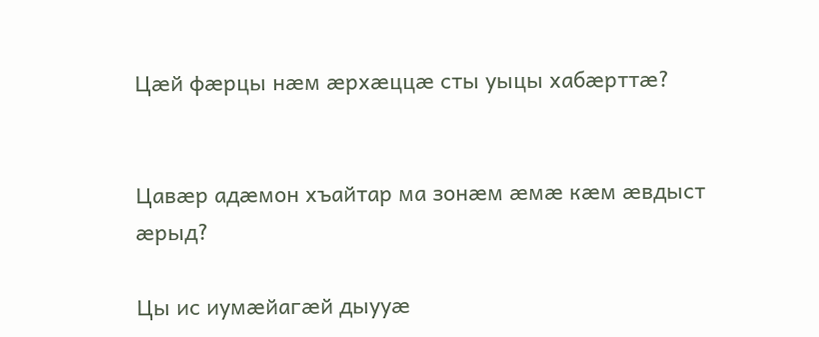Цæй фæрцы нæм æрхæццæ сты уыцы хабæрттæ?


Цавæр адæмон хъайтар ма зонæм æмæ кæм æвдыст æрыд?

Цы ис иумæйагæй дыууæ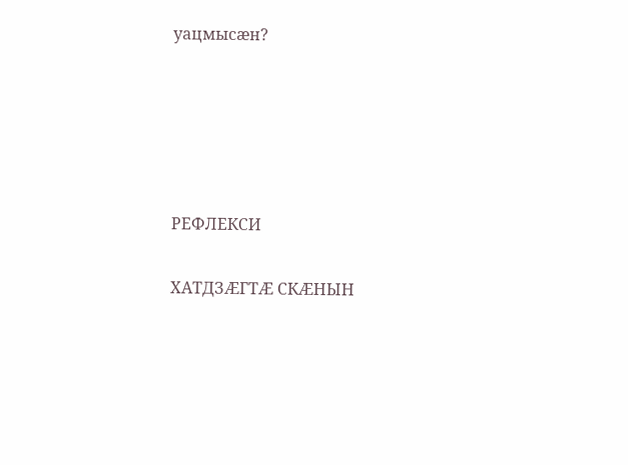уацмысæн?








РЕФЛЕКСИ


ХАТДЗÆГТÆ СКÆНЫН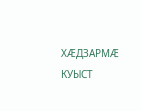ХÆДЗАРМÆ КУЫСТ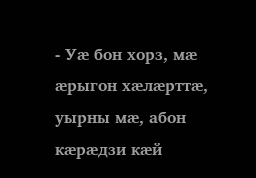- Уæ бон хорз, мæ æрыгон хæлæрттæ, уырны мæ, абон кæрæдзи кæй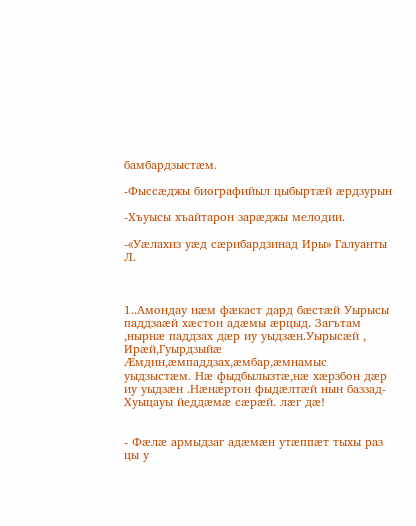бамбардзыстæм.

-Фыссæджы биографийыл цыбыртæй æрдзурын

-Хъуысы хъайтарон зарæджы мелодии.

-«Уæлахиз уæд сæрибардзинад Иры» Галуанты Л.



1..Амондау нæм фæкаст дард бæстæй Уырысы паддзаæй хæстон адæмы æрцыд. Загътам ,нырнæ паддзах дæр иу уыдзæн.Уырысæй , Ирæй,Гуырдзыйæ Æмдин,æмпаддзах,æмбар,æмнамыс уыдзыстæм. Нæ фыдбылызтæ,нæ хæрзбон дæр иу уыдзæн .Нæнæртон фыдæлтæй нын баззад-Хуыцауы йеддæмæ сæрæй. лæг дæ!


- Фæлæ армыдзаг адæмæн утæппæт тыхы раз цы у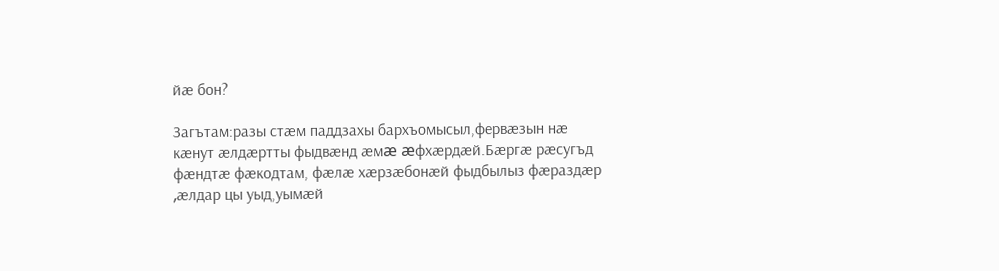йæ бон?

Загътам:разы стæм паддзахы бархъомысыл,фервæзын нæ кæнут æлдæртты фыдвæнд æмæ æфхæрдæй.Бæргæ рæсугъд фæндтæ фæкодтам, фæлæ хæрзæбонæй фыдбылыз фæраздæр ,æлдар цы уыд,уымæй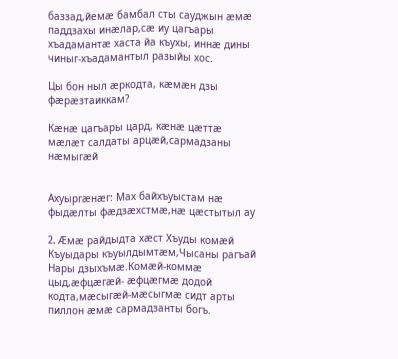баззад,йемæ бамбал сты сауджын æмæ паддзахы инæлар,сæ иу цагъары хъадамантæ хаста йа къухы, иннæ дины чиныг-хъадамантыл разыйы хос.

Цы бон ныл æркодта, кæмæн дзы фæрæзтаиккам?

Кæнæ цагъары цард, кæнæ цæттæ мæлæт салдаты арцæй,сармадзаны нæмыгæй


Ахуыргæнæг: Мах байхъуыстам нæ фыдæлты фæдзæхстмæ,нæ цæстытыл ау

2. Æмæ райдыдта хæст Хъуды комæй Къуыдары къуылдымтæм,Чысаны рагъай Нары дзыхъмæ.Комæй-коммæ цыд,æфцæгæй- æфцæгмæ додой кодта,мæсыгæй-мæсыгмæ сидт арты пиллон æмæ сармадзанты богъ.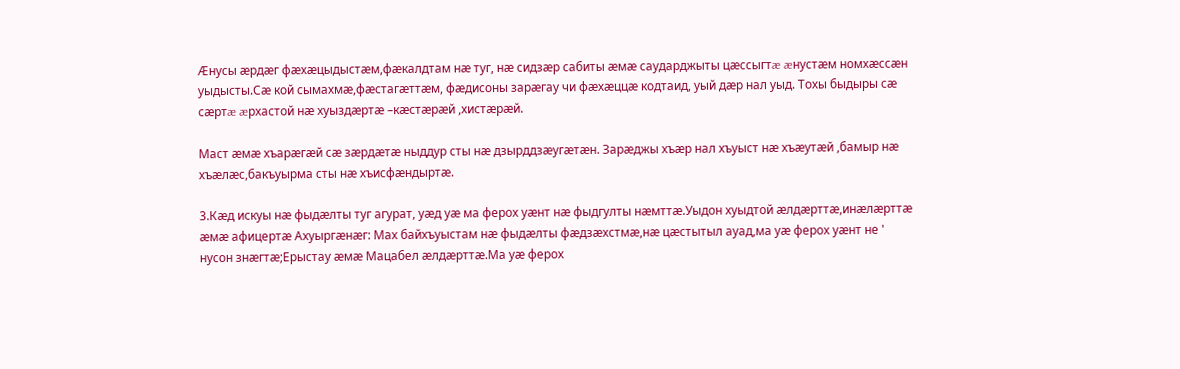Æнусы æрдæг фæхæцыдыстæм,фæкалдтам нæ туг, нæ сидзæр сабиты æмæ саударджыты цæссыгтæ æнустæм номхæссæн уыдысты.Сæ кой сымахмæ,фæстагæттæм, фæдисоны зарæгау чи фæхæццæ кодтаид, уый дæр нал уыд. Тохы быдыры сæ сæртæ æрхастой нæ хуыздæртæ –кæстæрæй ,хистæрæй.

Маст æмæ хъарæгæй сæ зæрдæтæ ныддур сты нæ дзырддзæугæтæн. Зарæджы хъæр нал хъуыст нæ хъæутæй ,бамыр нæ хъæлæс,бакъуырма сты нæ хъисфæндыртæ.

3.Кæд искуы нæ фыдæлты туг агурат, уæд уæ ма ферох уæнт нæ фыдгулты нæмттæ.Уыдон хуыдтой æлдæрттæ,инæлæрттæ æмæ афицертæ Ахуыргæнæг: Мах байхъуыстам нæ фыдæлты фæдзæхстмæ,нæ цæстытыл ауад,ма уæ ферох уæнт не ' нусон знæгтæ;Ерыстау æмæ Мацабел æлдæрттæ.Ма уæ ферох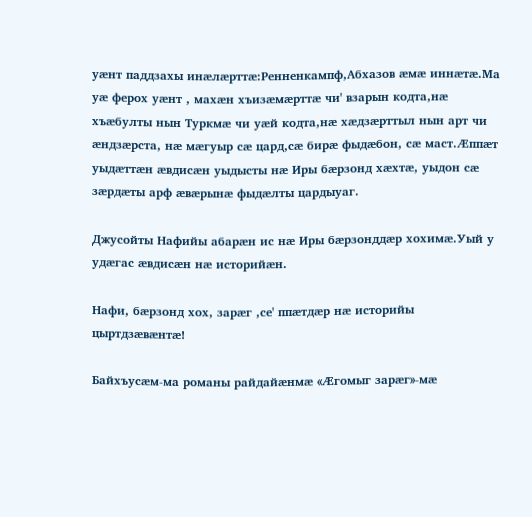уæнт паддзахы инæлæрттæ:Ренненкампф,Абхазов æмæ иннæтæ.Ма уæ ферох уæнт , махæн хъизæмæрттæ чи' взарын кодта,нæ хъæбулты нын Туркмæ чи уæй кодта,нæ хæдзæрттыл нын арт чи æндзæрста, нæ мæгуыр сæ цард,сæ бирæ фыдæбон, сæ маст.Æппæт уыдæттæн æвдисæн уыдысты нæ Иры бæрзонд хæхтæ, уыдон сæ зæрдæты арф æвæрынæ фыдæлты цардыуаг.

Джусойты Нафийы абарæн ис нæ Иры бæрзонддæр хохимæ.Уый у удæгас æвдисæн нæ историйæн.

Нафи, бæрзонд хох, зарæг ,се' ппæтдæр нæ историйы цыртдзæвæнтæ!

Байхъусæм-ма романы райдайæнмæ «Æгомыг зарæг»-мæ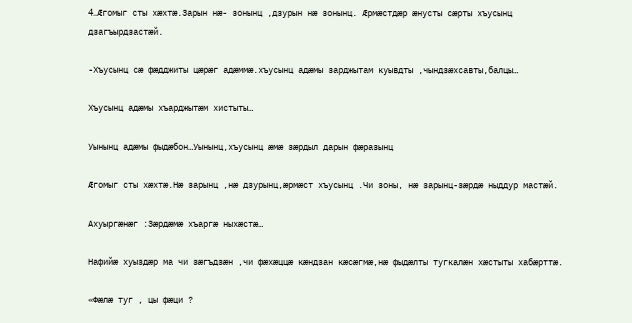4..Æгомыг сты хæхтæ.Зарын нæ- зонынц ,дзурын нæ зонынц. Æрмæстдæр æнусты сæрты хъусынц дзагъырдзастæй.

-Хъусынц сæ фæдджиты цæрæг адæммæ.хъусынц адæмы зарджытам куывдты ,чындзæхсавты,балцы…

Хъусынц адæмы хъарджытæм хистыты…

Уынынц адæмы фыдæбон…Уынынц,хъусынц æмæ зæрдыл дарын фæразынц

Æгомыг сты хæхтæ.Нæ зарынц ,нæ дзурынц,æрмæст хъусынц .Чи зоны, нæ зарынц-зæрдæ ныддур мастæй.

Ахуыргæнæг :Зæрдæмæ хъаргæ ныхæстæ…

Нафийæ хуыздæр ма чи зæгъдзæн ,чи фæхæццæ кæндзан кæсæгмæ,нæ фыдæлты тугкалæн хæстыты хабæрттæ.

«Фæлæ туг , цы фæци ?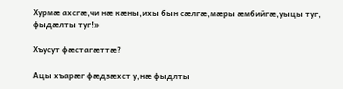Хурмæ ахсгæ,чи нæ кæны,ихы бын сæлгæ,мæры æмбийгæ,уыцы туг, фыдæлты туг!»

Хъусут фæстагæттæ?

Ацы хъарæг фæдзæхст у,нæ фыдлты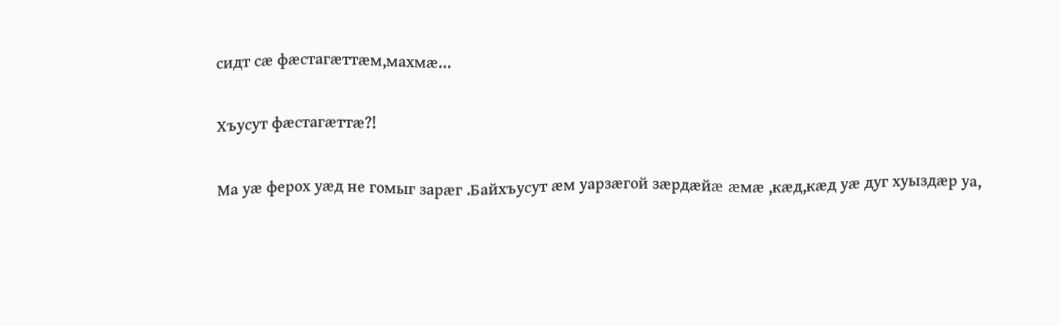сидт сæ фæстагæттæм,махмæ…

Хъусут фæстагæттæ?!

Ма уæ ферох уæд не гомыг зарæг .Байхъусут æм уарзæгой зæрдæйæ æмæ ,кæд,кæд уæ дуг хуыздæр уа,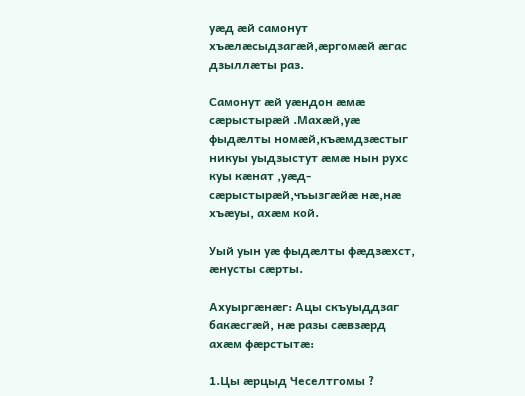уæд æй самонут хъæлæсыдзагæй,æргомæй æгас дзыллæты раз.

Самонут æй уæндон æмæ сæрыстырæй .Махæй,уæ фыдæлты номæй,къæмдзæстыг никуы уыдзыстут æмæ нын рухс куы кæнат ,уæд-сæрыстырæй,чъызгæйæ нæ,нæ хъæуы, ахæм кой.

Уый уын уæ фыдæлты фæдзæхст, æнусты сæрты.

Ахуыргæнæг: Ацы скъуыддзаг бакæсгæй, нæ разы сæвзæрд ахæм фæрстытæ:

1.Цы æрцыд Чеселтгомы ?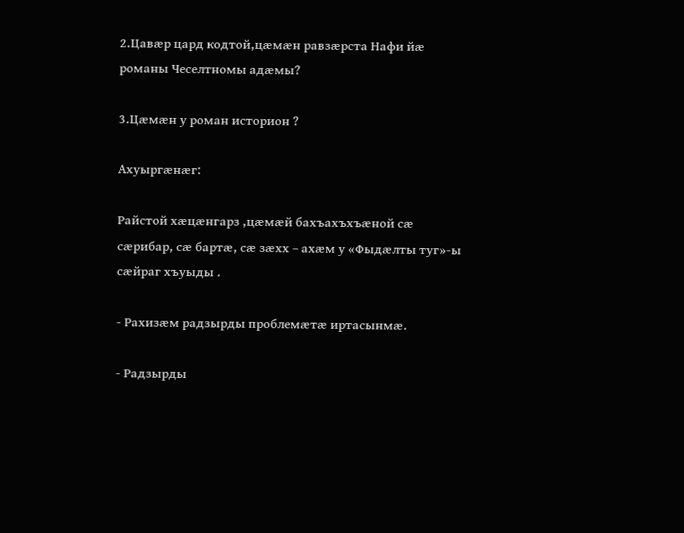2.Цавæр цард кодтой,цæмæн равзæрста Нафи йæ романы Чеселтномы адæмы?

3.Цæмæн у роман историон ?

Ахуыргæнæг:

Райстой хæцæнгарз ,цæмæй бахъахъхъæной сæ сæрибар, сæ бартæ, сæ зæхх – ахæм у «Фыдæлты туг»-ы сæйраг хъуыды .

- Рахизæм радзырды проблемæтæ иртасынмæ.

- Радзырды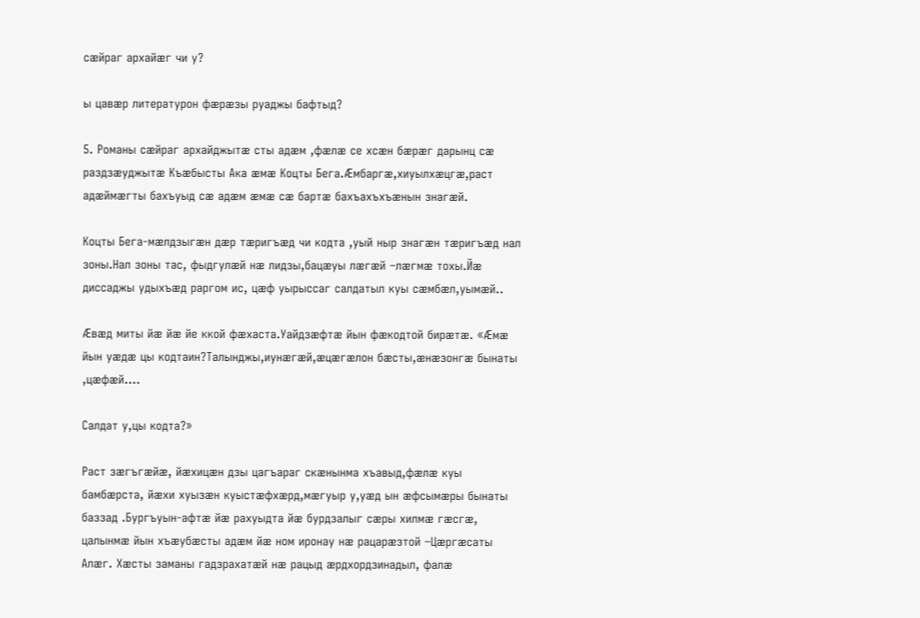сæйраг архайæг чи у?

ы цавæр литературон фæрæзы руаджы бафтыд?

5. Романы сæйраг архайджытæ сты адæм ,фæлæ се хсæн бæрæг дарынц сæ раздзæуджытæ Къæбысты Ака æмæ Коцты Бега.Æмбаргæ,хиуылхæцгæ,раст адæймæгты бахъуыд сæ адæм æмæ сæ бартæ бахъахъхъæнын знагæй.

Коцты Бега-мæлдзыгæн дæр тæригъæд чи кодта ,уый ныр знагæн тæригъæд нал зоны.Нал зоны тас, фыдгулæй нæ лидзы,бацæуы лæгæй –лæгмæ тохы.Йæ диссаджы удыхъæд раргом ис, цæф уырыссаг салдатыл куы сæмбæл,уымæй..

Æвæд миты йæ йæ йе ккой фæхаста.Уайдзæфтæ йын фæкодтой бирæтæ. «Æмæ йын уæдæ цы кодтаин?Талынджы,иунæгæй,æцæгæлон бæсты,æнæзонгæ бынаты ,цæфæй….

Салдат у,цы кодта?»

Раст зæгъгæйæ, йæхицæн дзы цагъараг скæнынма хъавыд,фæлæ куы бамбæрста, йæхи хуызæн куыстæфхæрд,мæгуыр у,уæд ын æфсымæры бынаты баззад .Бургъуын-афтæ йæ рахуыдта йæ бурдзалыг сæры хилмæ гæсгæ, цалынмæ йын хъæубæсты адæм йæ ном иронау нæ рацарæзтой –Цæргæсаты Алæг. Хæсты заманы гадзрахатæй нæ рацыд æрдхордзинадыл, фалæ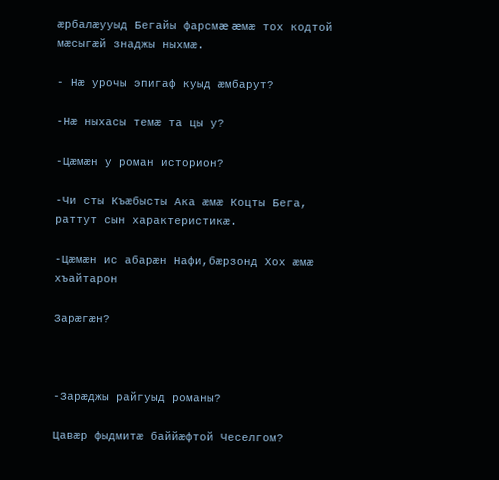æрбалæууыд Бегайы фарсмæ æмæ тох кодтой мæсыгæй знаджы ныхмæ.

- Нæ урочы эпигаф куыд æмбарут?

-Нæ ныхасы темæ та цы у?

-Цæмæн у роман историон?

-Чи сты Къæбысты Ака æмæ Коцты Бега, раттут сын характеристикæ.

-Цæмæн ис абарæн Нафи,бæрзонд Хох æмæ хъайтарон

Зарæгæн?



-Зарæджы райгуыд романы?

Цавæр фыдмитæ баййæфтой Чеселгом?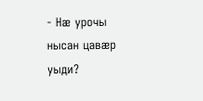- Нæ урочы нысан цавæр уыди?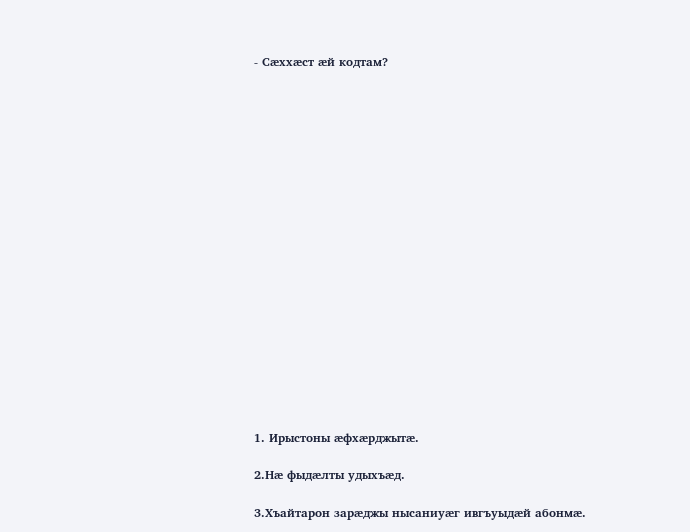- Сæххæст æй кодтам?



















1. Ирыстоны æфхæрджытæ.

2.Нæ фыдæлты удыхъæд.

3.Хъайтарон зарæджы нысаниуæг ивгъуыдæй абонмæ.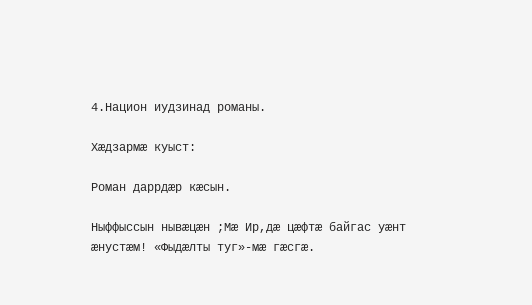4.Национ иудзинад романы.

Хæдзармæ куыст:

Роман даррдæр кæсын.

Ныффыссын нывæцæн ;Мæ Ир,дæ цæфтæ байгас уæнт æнустæм! «Фыдæлты туг»-мæ гæсгæ.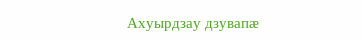Ахуырдзау дзувапæ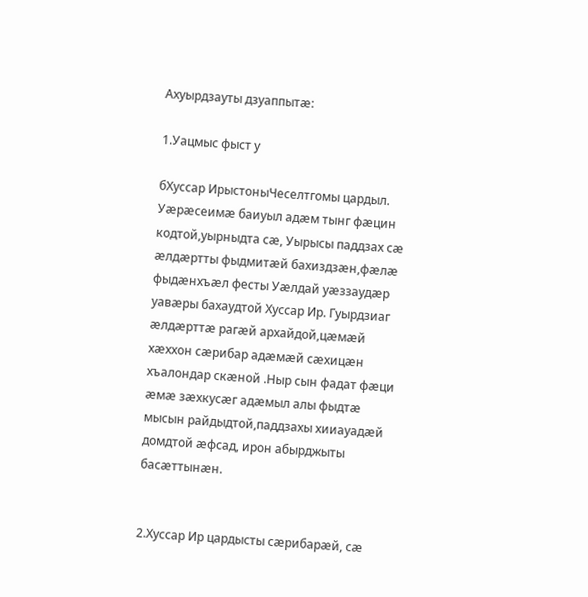Ахуырдзауты дзуаппытæ:

1.Уацмыс фыст у

бХуссар ИрыстоныЧеселтгомы цардыл. Уæрæсеимæ баиуыл адæм тынг фæцин кодтой,уырныдта сæ, Уырысы паддзах сæ æлдæртты фыдмитæй бахиздзæн,фæлæ фыдæнхъæл фесты Уæлдай уæззаудæр уавæры бахаудтой Хуссар Ир. Гуырдзиаг æлдæрттæ рагæй архайдой,цæмæй хæххон сæрибар адæмæй сæхицæн хъалондар скæной .Ныр сын фадат фæци æмæ зæхкусæг адæмыл алы фыдтæ мысын райдыдтой,паддзахы хииауадæй домдтой æфсад, ирон абырджыты басæттынæн.


2.Хуссар Ир цардысты сæрибарæй, сæ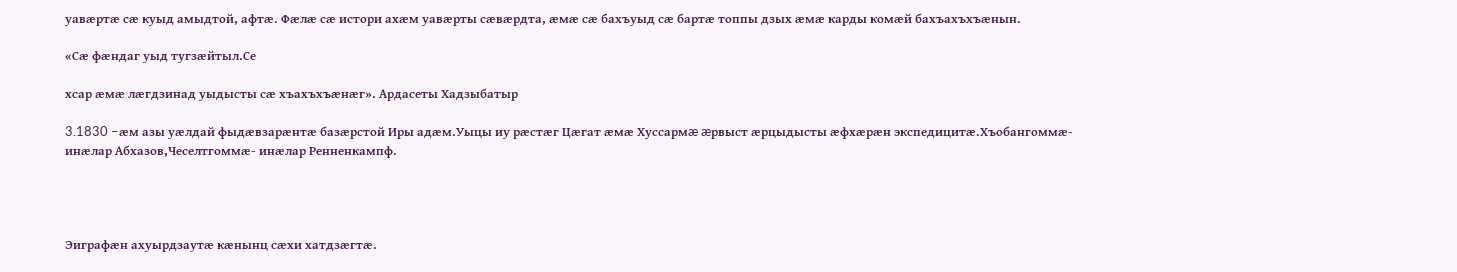уавæртæ сæ куыд амыдтой, афтæ. Фæлæ сæ истори ахæм уавæрты сæвæрдта, æмæ сæ бахъуыд сæ бартæ топпы дзых æмæ карды комæй бахъахъхъæнын.

«Сæ фæндаг уыд тугзæйтыл.Се

хсар æмæ лæгдзинад уыдысты сæ хъахъхъæнæг». Ардасеты Хадзыбатыр

3.1830 –æм азы уæлдай фыдæвзарæнтæ базæрстой Иры адæм.Уыцы иу рæстæг Цæгат æмæ Хуссармæ æрвыст æрцыдысты æфхæрæн экспедицитæ.Хъобангоммæ-инæлар Абхазов,Чеселтгоммæ- инæлар Ренненкампф.




Эиграфæн ахуырдзаутæ кæнынц сæхи хатдзæгтæ.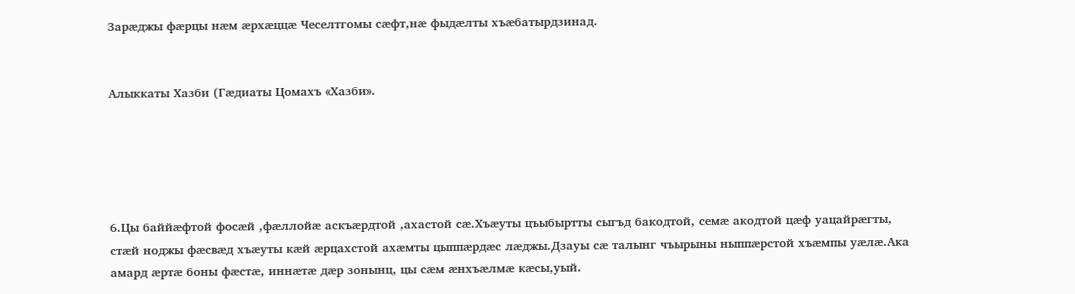Зарæджы фæрцы нæм æрхæццæ Чеселтгомы сæфт,нæ фыдæлты хъæбатырдзинад.


Алыккаты Хазби (Гæдиаты Цомахъ «Хазби».





6.Цы баййæфтой фосæй ,фæллойæ аскъæрдтой ,ахастой сæ.Хъæуты цъыбыртты сыгъд бакодтой, семæ акодтой цæф уацайрæгты, стæй ноджы фæсвæд хъæуты кæй æрцахстой ахæмты цыппæрдæс лæджы.Дзауы сæ талынг чъырыны ныппæрстой хъæмпы уæлæ.Ака амард æртæ боны фæстæ, иннæтæ дæр зонынц, цы сæм æнхъæлмæ кæсы,уый.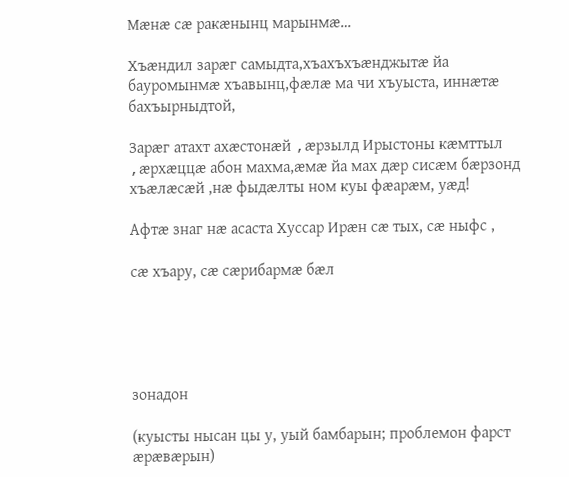Мæнæ сæ ракæнынц марынмæ…

Хъæндил зарæг самыдта,хъахъхъæнджытæ йа бауромынмæ хъавынц,фæлæ ма чи хъуыста, иннæтæ бахъырныдтой,

Зарæг атахт ахæстонæй ,æрзылд Ирыстоны кæмттыл ,æрхæццæ абон махма,æмæ йа мах дæр сисæм бæрзонд хъæлæсæй ,нæ фыдæлты ном куы фæарæм, уæд!

Афтæ знаг нæ асаста Хуссар Ирæн сæ тых, сæ ныфс ,

сæ хъару, сæ сæрибармæ бæл





зонадон

(куысты нысан цы у, уый бамбарын; проблемон фарст æрæвæрын)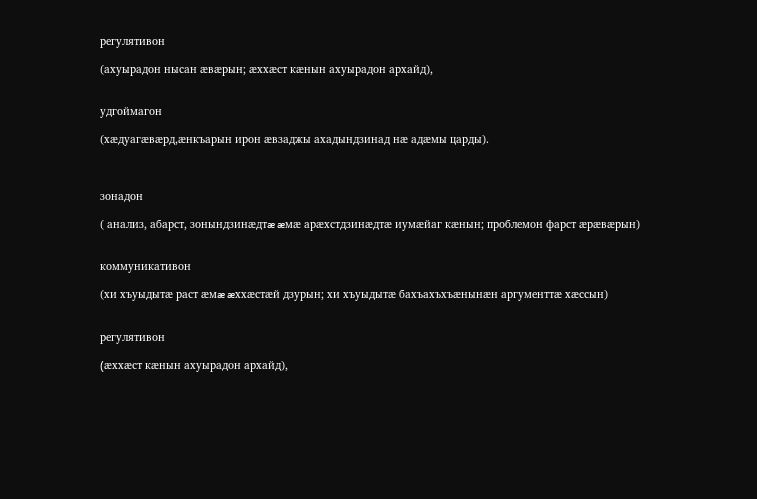регулятивон

(ахуырадон нысан æвæрын; æххæст кæнын ахуырадон архайд),


удгоймагон

(хæдуагæвæрд,æнкъарын ирон æвзаджы ахадындзинад нæ адæмы царды).



зонадон

( анализ, абарст, зонындзинæдтæ æмæ арæхстдзинæдтæ иумæйаг кæнын; проблемон фарст æрæвæрын)


коммуникативон

(хи хъуыдытæ раст æмæ æххæстæй дзурын; хи хъуыдытæ бахъахъхъæнынæн аргументтæ хæссын)


регулятивон

(æххæст кæнын ахуырадон архайд),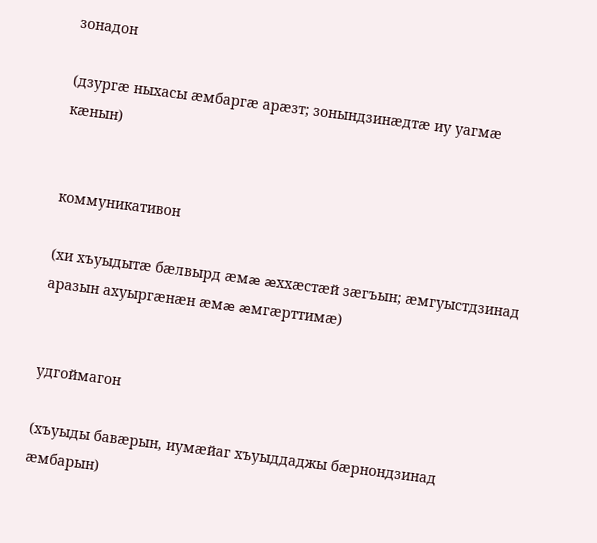зонадон

(дзургæ ныхасы æмбаргæ арæзт; зонындзинæдтæ иу уагмæ кæнын)


коммуникативон

(хи хъуыдытæ бæлвырд æмæ æххæстæй зæгъын; æмгуыстдзинад аразын ахуыргæнæн æмæ æмгæрттимæ)


удгоймагон

(хъуыды бавæрын, иумæйаг хъуыддаджы бæрнондзинад æмбарын)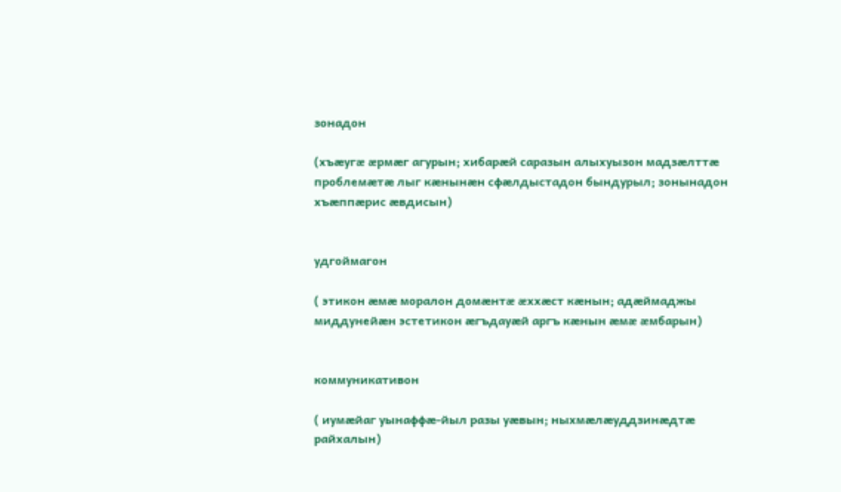зонадон

(хъæугæ æрмæг агурын; хибарæй саразын алыхуызон мадзæлттæ проблемæтæ лыг кæнынæн сфæлдыстадон бындурыл; зонынадон хъæппæрис æвдисын)


удгоймагон

( этикон æмæ моралон домæнтæ æххæст кæнын; адæймаджы миддунейæн эстетикон æгъдауæй аргъ кæнын æмæ æмбарын)


коммуникативон

( иумæйаг уынаффæ-йыл разы уæвын; ныхмæлæуддзинæдтæ райхалын)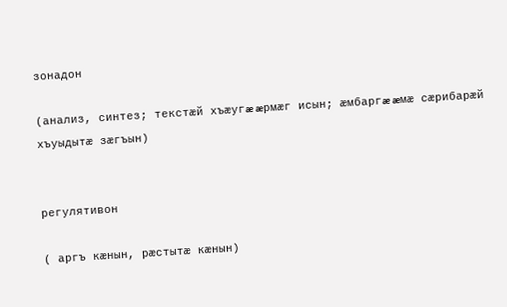зонадон

(анализ, синтез; текстæй хъæугæ æрмæг исын; æмбаргæ æмæ сæрибарæй хъуыдытæ зæгъын)


регулятивон

( аргъ кæнын, рæстытæ кæнын)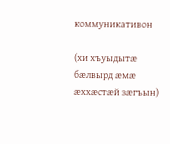коммуникативон

(хи хъуыдытæ бæлвырд æмæ æххæстæй зæгъын)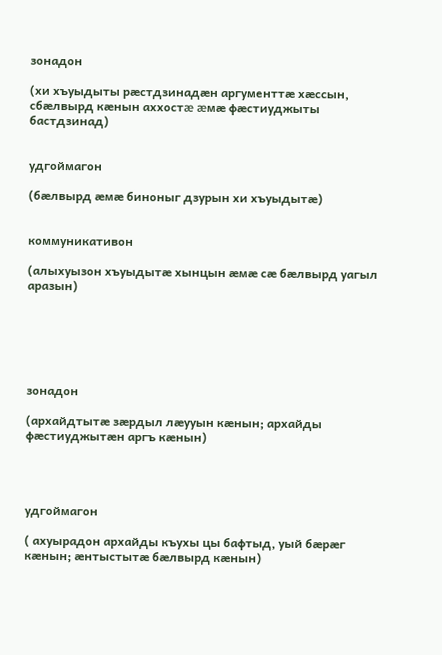зонадон

(хи хъуыдыты рæстдзинадæн аргументтæ хæссын, сбæлвырд кæнын аххостæ æмæ фæстиуджыты бастдзинад)


удгоймагон

(бæлвырд æмæ биноныг дзурын хи хъуыдытæ)


коммуникативон

(алыхуызон хъуыдытæ хынцын æмæ сæ бæлвырд уагыл аразын)






зонадон

(архайдтытæ зæрдыл лæууын кæнын; архайды фæстиуджытæн аргъ кæнын)




удгоймагон

( ахуырадон архайды къухы цы бафтыд, уый бæрæг кæнын; æнтыстытæ бæлвырд кæнын)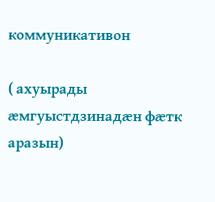коммуникативон

( ахуырады æмгуыстдзинадæн фæтк аразын)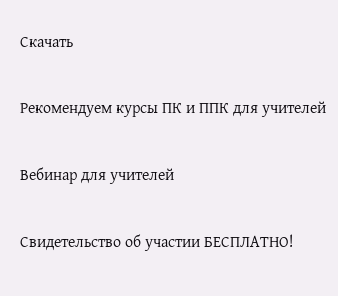Скачать

Рекомендуем курсы ПК и ППК для учителей

Вебинар для учителей

Свидетельство об участии БЕСПЛАТНО!